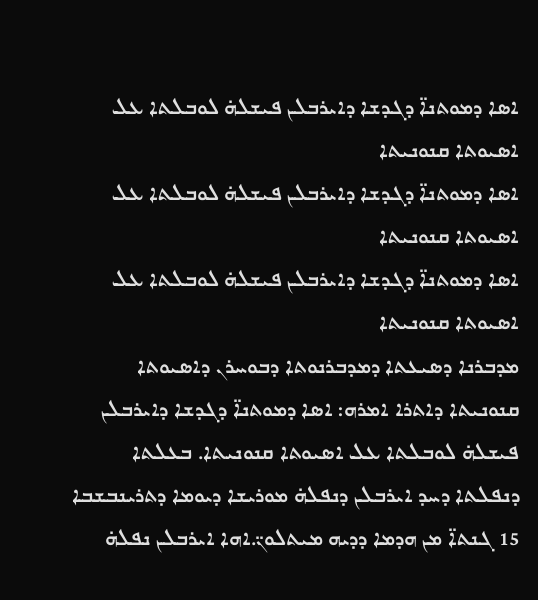ܐܣܐ ܕܡܘܬܢܐ̈ ܕܓܕܫܐ ܕܐܝܪܒܠܢ ܦܝܫܠܗ̇ ܠܘܒܠܬܐ ܥܠ ܐܣܝܘܬܐ ܩܢܘܢܝܬܐ
ܐܣܐ ܕܡܘܬܢܐ̈ ܕܓܕܫܐ ܕܐܝܪܒܠܢ ܦܝܫܠܗ̇ ܠܘܒܠܬܐ ܥܠ ܐܣܝܘܬܐ ܩܢܘܢܝܬܐ
ܐܣܐ ܕܡܘܬܢܐ̈ ܕܓܕܫܐ ܕܐܝܪܒܠܢ ܦܝܫܠܗ̇ ܠܘܒܠܬܐ ܥܠ ܐܣܝܘܬܐ ܩܢܘܢܝܬܐ
ܡܕܒܪܢܐ ܕܣܝܥܬܐ ܕܡܕܒܪܢܘܬܐ ܕܒܘܚܪܢ ܕܐܣܝܘܬܐ ܩܢܘܢܝܬܐ ܕܐܬܪܐ ܐܡܪܗ: ܐܣܐ ܕܡܘܬܢܐ̈ ܕܓܕܫܐ ܕܐܝܪܒܠܢ ܦܝܫܠܗ̇ ܠܘܒܠܬܐ ܥܠ ܐܣܝܘܬܐ ܩܢܘܢܝܬܐ. ܒܥܠܬܐ ܕܢܦܠܬܐ ܕܚܕ ܐܝܪܒܠܢ ܕܢܦܠܗ̇ ܡܘܪܝܫܐ ܕܝܘܡܐ ܕܬܪܝܢܒܫܒܐ 15 ܓܢܬܐ̈ ܡܢ ܗܕܡܐ ܕܕܝܗ ܡܝܬܠܘܢ̈.ܐܗܐ ܐܝܪܒܠܢ ܢܦܠܗ̇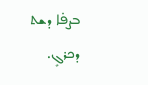ܒܨܦ̇ܐ ܕܫܬ ܕܟܪܓܻ.